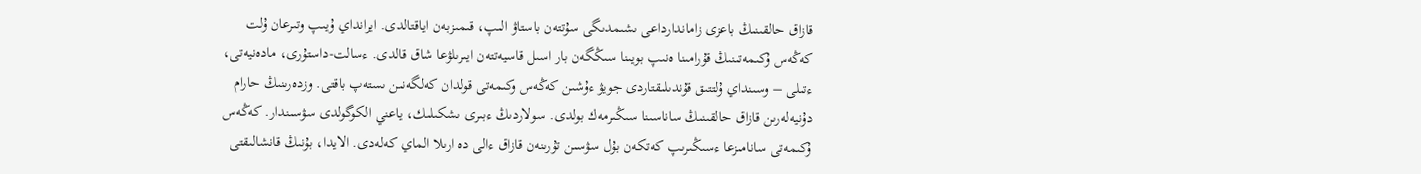قازاق حالقىنىڭ باعزى زاماندارداعى ىشىمدىگى سۇتتەن باستاۋ الىپ، قىمىزبەن اياقتالدى. ايرانداي ۇيىپ وتىرعان ۇلت كەڭەس ۇكىمەتىنىڭ قۇرامىنا ەنىپ بويىنا سىڭگەن بار اسىل قاسيەتتەن ايىرىلۋعا شاق قالدى. ءسالت-داستۇرى، مادەنيەتى، ءتىلى – وسىنداي ۇلتتىق قۇندىلىقتاردى جويۋ ءۇشىن كەڭەس وكىمەتى قولدان كەلگەنىن ىستەپ باقتى. وزدەرىنىڭ حارام دۇنيەلەرىن قازاق حالقىنىڭ ساناسىنا سىڭىرمەك بولدى. سولاردىڭ ءبىرى ىشكىلىك، ياعني الكوگولدى سۋسىندار. كەڭەس ۇكىمەتى سانامىزعا ءسىڭىرىپ كەتكەن بۇل سۋسىن تۇرىنەن قازاق ءالى دە ارىلا الماي كەلەدى. الايدا، بۇنىڭ قانشالىقتى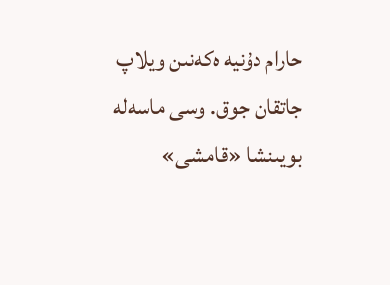حارام دۇنيە ەكەنىن ويلاپ جاتقان جوق. وسى ماسەلە بويىنشا «قامشى»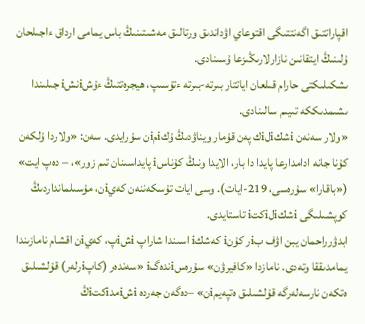اقپاراتتىق اگەنتتىگى اقتوعاي اۋداندىق ورتالىق مەشىتىنىڭ باس يمامى ارداق ءاجىلحان ۇلىنىڭ ايتقانىن نازارلارىڭىزعا ۇسىنادى.
ىشكىلىكتى حارام قىلعان اياتتار بىرتە-بىرتە ءتۇسىپ، ھيجرەتتىڭ ءۇشiنشi جىلىندا ىشىمدىككە تىيىم سالىنادى.
«ولار سەنەن iشكiلiك پەن قۇمار ويناۋدىڭ ۇكiمiن سۇرايدى. سەن: «ولاردا ۇلكەن كۇنا جانە ادامدارعا پايدا دا بار، الايدا ونىڭ كۇناسi پايداسىنان تىم زور»، – دەپ ايت» («باقارا» سۇرەسى، 219-ايات). وسى ايات تۇسكەننەن كەيiن، مۇسىلمانداردىڭ كوپشىلىگى iشكiلiكتi تاستايدى.
ابدۋرراحمان يبن اۋف بiر كۇنi كەشكi اسىندا شاراپ iشiپ، كەيiن اقشام نامازىندا يمامدىققا وتەدى. نامازدا «كافيرۋن» سۇرەسiندەگi «سەندەر (كاپiرلەر) قۇلشىلىق ەتكەن نارسەلەرگە قۇلشىلىق ەتپەيمiن» –دەگەن جەردە iشiمدiكتiڭ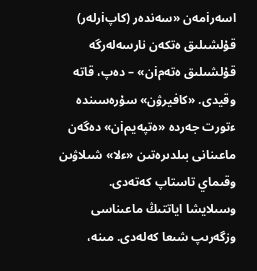اسەرiمەن «سەندەر (كاپiرلەر) قۇلشىلىق ەتكەن نارسەلەرگە قۇلشىلىق ەتەمiن» – دەپ، قاتە وقيدى. «كافيرۋن» سۇرەسىندە ءتورت جەردە «ەتپەيمiن» دەگەن ماعىنانى بىلدىرەتىن «ءلا» شىلاۋىن وقىماي تاستاپ كەتەدى. وسىلايشا اياتتىڭ ماعىناسى وزگەرىپ شىعا كەلەدى. مىنە،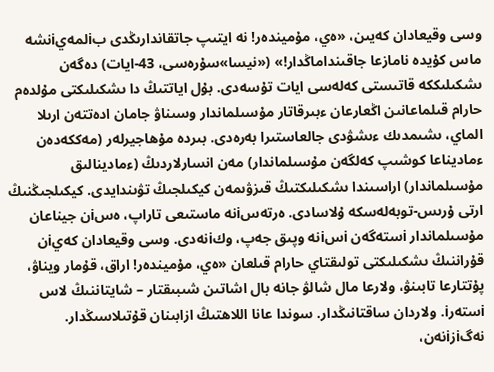وسى وقيعادان كەيىن، «ەي، مۇميندەر! نە ايتىپ جاتقاندارىڭدى بiلمەيiنشە ماس كۇيدە نامازعا جاقىنداماڭدار!» («نيسا»سۇرەسى، 43-ايات) دەگەن ىشكىلىككە قاتىستى كەلەسى ايات تۇسەدى. بۇل اياتتىڭ دا ىشكىلىكتى مۇلدەم حارام قىلماعانىن اڭعارعان ءبىرقاتار مۇسىلماندار وسىناۋ جامان ادەتتەن ارىلا الماي، ىشىمدىك ءىشۋدى جالعاستىرا بەرەدى. بىردە مۇھاجيرلەر (مەككەدەن ءماديناعا كوشىپ كەلگەن مۇسىلماندار) مەن انسارلاردىڭ (ءمادينالىق مۇسىلماندار) اراسىندا ىشكىلىكتىڭ قىزۋىمەن كيكىلجىڭ تۋىندايدى. كيكىلجىڭنىڭ ارتى ۇرىس-توبەلەسكە ۇلاسادى. ەرتەسiنە ماستىعى تاراپ، ەسiن جيناعان مۇسىلماندار iستەگەن iسiنە وپىق جەپ، وكiنەدى. وسى وقيعادان كەيiن قۇراننىڭ ىشكىلىكتى تولىقتاي حارام قىلعان «ەي، مۇميندەر! اراق، قۇمار ويناۋ، پۇتتارعا تابىنۋ، ولارعا مال شالۋ جانە بال اشاتىن شىبىقتار – شايتاننىڭ لاس iستەرi. ولاردان ساقتانىڭدار. سوندا عانا اللاھتىڭ ازابىنان قۇتىلاسىڭدار. نەگiزiنەن،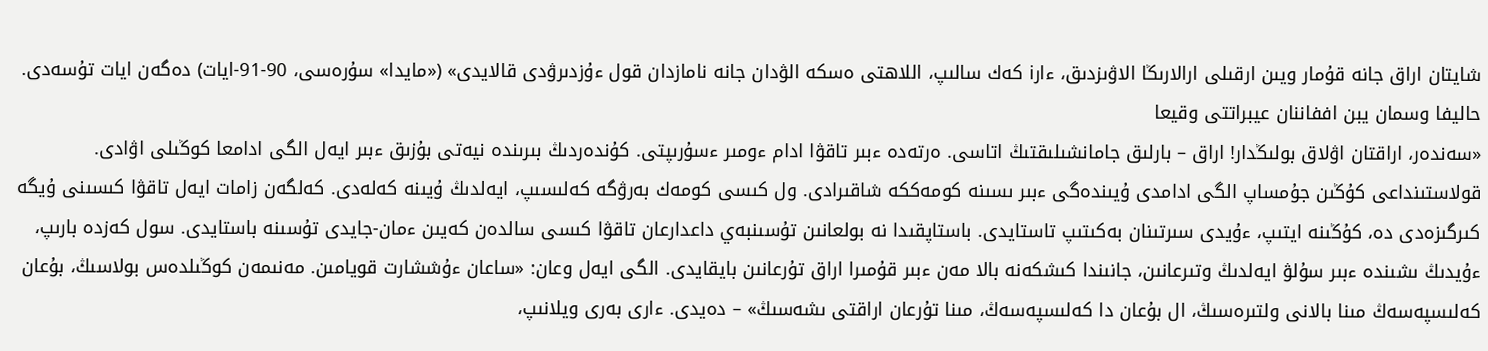شايتان اراق جانە قۇمار ويىن ارقىلى ارالارىڭا الاۋىزدىق، ءارi كەك سالىپ، اللاھتى ەسكە الۋدان جانە نامازدان قول ءۇزدىرۋدى قالايدى» («مايدا» سۇرەسى، 90-91-ايات) دەگەن ايات تۇسەدى.
حاليفا وسمان يبن اففاننان عيبراتتى وقيعا
«سەندەر، اراقتان اۋلاق بولىڭدار! اراق – بارلىق جامانشىلىقتىڭ اتاسى. ەرتەدە ءبىر تاقۋا ادام ءومىر ءسۇرىپتى. كۇندەردىڭ بىرىندە نيەتى بۇزىق ءبىر ايەل الگى ادامعا كوڭىلى اۋادى. قولاستىنداعى كۇڭىن جۇمساپ الگى ادامدى ۇيىندەگى ءبىر ىسىنە كومەككە شاقىرادى. ول كىسى كومەك بەرۋگە كەلىسىپ، ايەلدىڭ ۇيىنە كەلەدى. كەلگەن زامات ايەل تاقۋا كىسىنى ۇيگە كىرگىزەدى دە، كۇڭىنە ايتىپ، ءۇيدى سىرتىنان بەكىتىپ تاستايدى. باستاپقىدا نە بولعانىن تۇسىنبەي داعدارعان تاقۋا كىسى سالدەن كەيىن ءمان-جايدى تۇسىنە باستايدى. سول كەزدە بارىپ، ءۇيدىڭ ىشىندە ءبىر سۇلۋ ايەلدىڭ وتىرعانىن، جانىندا كىشكەنە بالا مەن ءبىر قۇمىرا اراق تۇرعانىن بايقايدى. الگى ايەل وعان: «ساعان ءۇششارت قويامىن. مەنىمەن كوڭىلدەس بولاسىڭ، بۇعان كەلىسپەسەڭ مىنا بالانى ولتىرەسىڭ، ال بۇعان دا كەلىسپەسەڭ، مىنا تۇرعان اراقتى ىشەسىڭ» – دەيدى. ءارى بەرى ويلانىپ،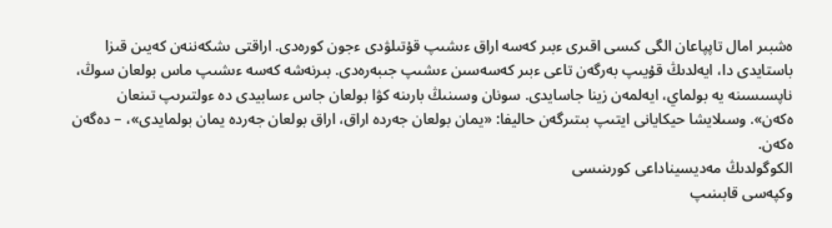ەشبىر امال تاپپاعان الگى كىسى اقىرى ءبىر كەسە اراق ءىشىپ قۇتىلۋدى ءجون كورەدى. اراقتى ىشكەننەن كەيىن قىزا باستايدى دا، ايەلدىڭ قۇيىپ بەرگەن تاعى ءبىر كەسەسىن ءىشىپ جىبەرەدى. بىرنەشە كەسە ءىشىپ ماس بولعان سوڭ، ناپسىسىنە يە بولماي، ايەلمەن زينا جاسايدى. سونان وسىنىڭ بارىنە كۋا بولعان جاس ءسابيدى دە ءولتىرىپ تىنعان ەكەن». وسىلايشا حيكايانى ايتىپ بىتىرگەن حاليفا: «يمان بولعان جەردە اراق، اراق بولعان جەردە يمان بولمايدى»، – دەگەن ەكەن.
الكوگولدىڭ مەديسيناداعى كورىنىسى
وكپەسى قابىنىپ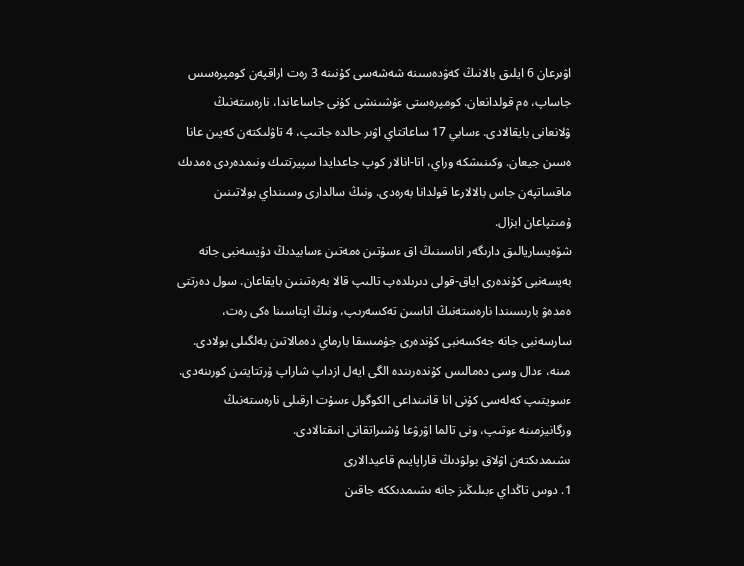اۋىرعان 6 ايلىق بالانىڭ كەۋدەسىنە شەشەسى كۇنىنە 3 رەت اراقپەن كومپرەسس جاساپ، ەم قولدانعان. كومپرەستى ءۇشىنشى كۇنى جاساعاندا، نارەستەنىڭ ۋلانعانى بايقالادى. ءسابي 17 ساعاتتاي اۋىر حالدە جاتىپ، 4 تاۋلىكتەن كەيىن عانا ەسىن جيعان. وكىنىشكە وراي، اتا-انالار كوپ جاعدايدا سپيرتتىك ونىمدەردى ەمدىك ماقساتپەن جاس بالالارعا قولدانا بەرەدى. ونىڭ سالدارى وسىنداي بولاتىنىن ۇمىتپاعان ابزال.
شۆەيساريالىق دارىگەر اناسىنىڭ اق ءسۇتىن ەمەتىن ءسابيدىڭ دۇيسەنبى جانە بەيسەنبى كۇندەرى اياق-قولى دىرىلدەپ تالىپ قالا بەرەتىنىن بايقاعان. سول دەرتتى ەمدەۋ بارىسىندا نارەستەنىڭ اناسىن تەكسەرىپ، ونىڭ اپتاسىنا ەكى رەت، سارسەنبى جانە جەكسەنبى كۇندەرى جۇمىسقا بارماي دەمالاتىن بەلگىلى بولادى. مىنە، ءدال وسى دەمالىس كۇندەرىندە الگى ايەل ازداپ شاراپ ۇرتتايتىن كورىنەدى. ءسويتىپ كەلەسى كۇنى انا قانىنداعى الكوگول ءسۇت ارقىلى نارەستەنىڭ ورگانيزمىنە ءوتىپ، ونى تالما اۋرۋعا ۇشىراتقانى انىقتالادى.
ىشىمدىكتەن اۋلاق بولۋدىڭ قاراپايىم قاعيدالارى
1. دوس تاڭداي ءبىلىڭىز جانە ىشىمدىككە جاقىن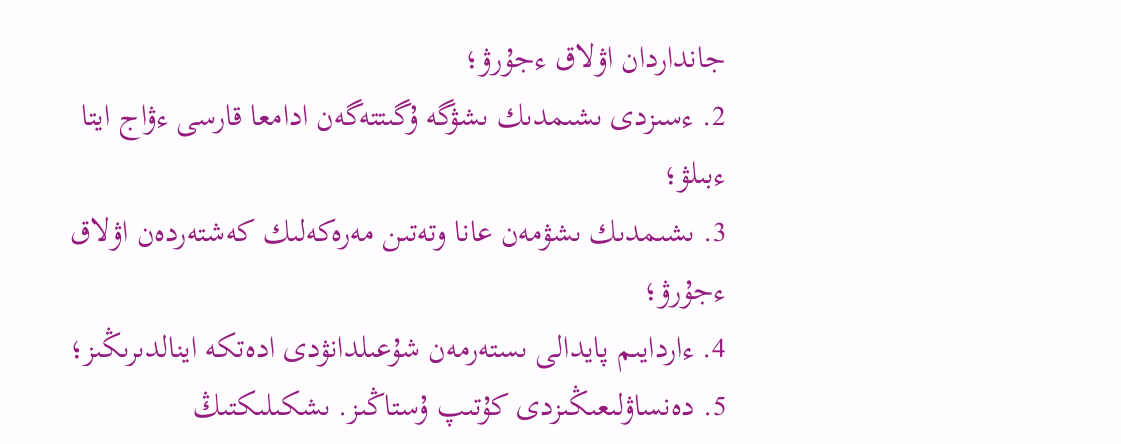جانداردان اۋلاق ءجۇرۋ؛
2. ءسىزدى ىشىمدىك ىشۋگە ۇگىتتەگەن ادامعا قارسى ءۋاج ايتا ءبىلۋ؛
3. ىشىمدىك ىشۋمەن عانا وتەتىن مەرەكەلىك كەشتەردەن اۋلاق ءجۇرۋ؛
4. ءاردايىم پايدالى ىستەرمەن شۇعىلدانۋدى ادەتكە اينالدىرىڭىز؛
5. دەنساۋلىعىڭىزدى كۇتىپ ۇستاڭىز. ىشكىلىكتىڭ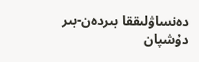دەنساۋلىققا بىردەن-بىر دۇشپان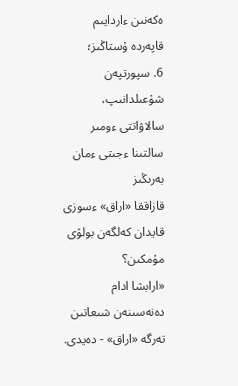ەكەنىن ءاردايىم قاپەردە ۇستاڭىز؛
6. سپورتپەن شۇعىلدانىپ، سالاۋاتتى ءومىر سالتىنا ءجىتى ءمان بەرىڭىز
قازاققا «اراق» ءسوزى قايدان كەلگەن بولۋى مۇمكىن؟
«ارابشا ادام دەنەسىنەن شىعاتىن تەرگە «اراق» - دەيدى.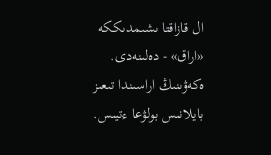ال قازاقتا ىشىمدىككە «اراق» - دەلىنەدى. ەكەۋىنىڭ اراسىندا تىعىز بايلانىس بولۋعا ءتيىس.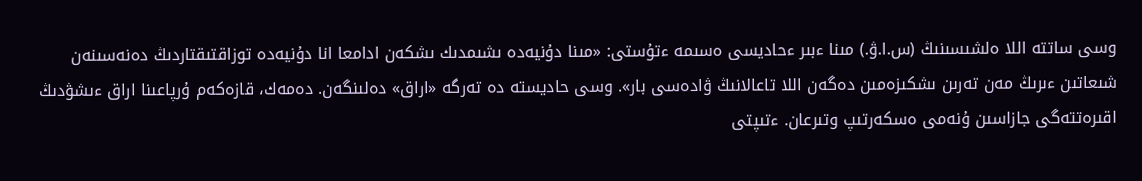وسى ساتتە اللا ەلشىسىنىڭ (س.ا.ۋ.) مىنا ءبىر ءحاديسى ەسىمە ءتۇستى: «مىنا دۇنيەدە ىشىمدىك ىشكەن ادامعا انا دۇنيەدە توزاقتىقتاردىڭ دەنەسىنەن شىعاتىن ءىرىڭ مەن تەرىن ىشكىزەمىن دەگەن اللا تاعالانىڭ ۋادەسى بار». وسى حاديستە دە تەرگە «اراق» دەلىنگەن. دەمەك، قازەكەم ۇرپاعىنا اراق ءىشۋدىڭ اقىرەتتەگى جازاسىن ۇنەمى ەسكەرتىپ وتىرعان. ءتىپتى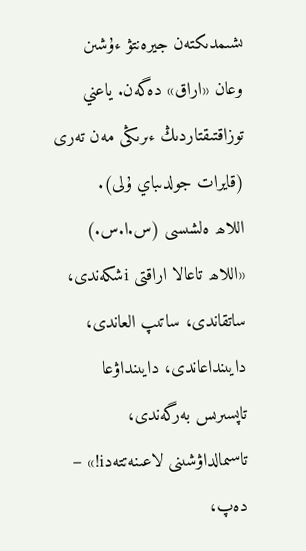ىشىمدىكتەن جيرەنتۋ ءۇشىن وعان «اراق» دەگەن. ياعني توزاقتىقتاردىڭ ءىرىڭى مەن تەرى (قايرات جولدىباي ۇلى).
اللاھ ەلشىسى (س.ا.س.) «اللاھ تاعالا اراقتى iشكەندى، ساتقاندى، ساتىپ العاندى، دايىنداعاندى، دايىنداۋعا تاپسىرىس بەرگەندى، تاسىمالداۋشىنى لاعىنەتتەدi!» – دەپ،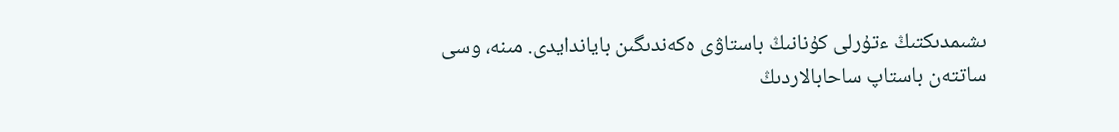ىشىمدىكتىڭ ءتۇرلى كۇنانىڭ باستاۋى ەكەندىگىن باياندايدى. مىنە، وسى ساتتەن باستاپ ساحابالاردىڭ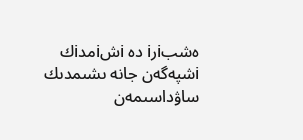ەشبiرi دە iشiمدiك iشپەگەن جانە ىشىمدىك ساۋداسىمەن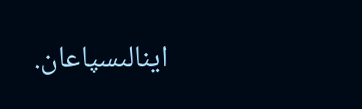اينالىسپاعان.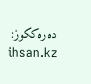دەرەككوز: ihsan.kz